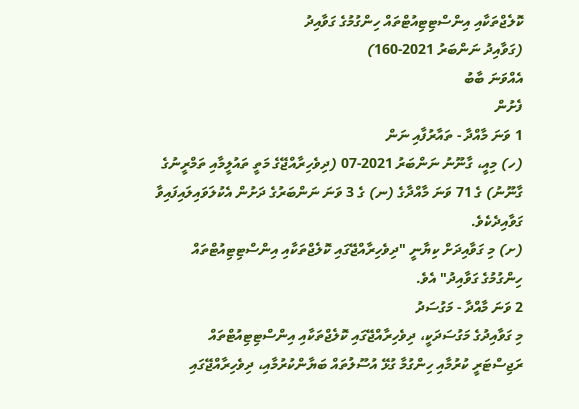ކޮލެޖްތަކާއި އިންސްޓިޓިއުޓްތައް ހިންގުމުގެ ގަވާއިދު
(ގަވާއިދު ނަންބަރު 2021-160)
އެއްވަނަ ބާބު
ފެށުން
1 ވަނަ މާއްދާ - ތައާރުފާއި ނަން
(ހ) މިއީ، ގާނޫނު ނަންބަރު 2021-07 (ދިވެހިރާއްޖޭގެ މަތީ ތައުލީމާއި ތަމްރީނުގެ ގާނޫނު) ގެ 71 ވަނަ މާއްދާގެ (ނ) ގެ 3 ވަނަ ނަންބަރުގެ ދަށުން އެކުލަވައިލައިފައިވާ ގަވާއިދެކެވެ.
(ށ) މި ގަވާއިދަށް ކިޔާނީ "ދިވެހިރާއްޖޭގައި ކޮލެޖްތަކާއި އިންސްޓިޓިއުޓްތައް ހިންގުމުގެ ގަވާއިދު" އެވެ.
2 ވަނަ މާއްދާ - މަގުސަދު
މި ގަވާއިދުގެ މަގުސަދަކީ، ދިވެހިރާއްޖޭގައި ކޮލެޖްތަކާއި އިންސްޓިޓިއުޓްތައް ރަޖިސްޓަރީ ކުރުމާއި ހިންގުމާ ގުޅޭ އުސޫލުތައް ބަޔާންކުރުމާއި، ދިވެހިރާއްޖޭގައި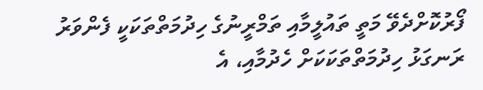ފޯރުކޮށްދެވޭ މަތީ ތައުލީމާއި ތަމްރީނުގެ ހިދުމަތްތަކަކީ ފެންވަރު ރަނގަޅު ހިދުމަތްތަކަކަށް ހެދުމާއި، އެ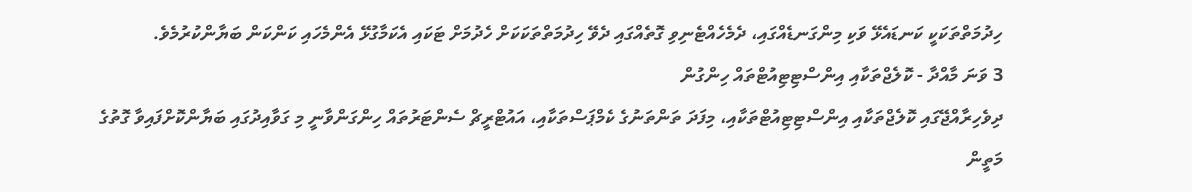ހިދުމަތްތަކަކީ ކަނޑައެޅޭ ވަކި މިންގަނޑެއްގައި، ދެމެހެއްޓެނިވި ގޮތެއްގައި ދެވޭ ހިދުމަތްތަކަކަށް ހެދުމަށް ޓަކައި އެކަމާގުޅޭ އެންމެހައި ކަންކަން ބަޔާންކުރުމެވެ.
3 ވަނަ މާއްދާ - ކޮލެޖްތަކާއި އިންސްޓިޓިއުޓްތައް ހިންގުން
ދިވެހިރާއްޖޭގައި ކޮލެޖްތަކާއި އިންސްޓިޓިއުޓްތަކާއި، މިފަދަ ތަންތަނުގެ ކެމްޕަސްތަކާއި، އައުޓްރީޗް ސެންޓަރުތައް ހިންގަންވާނީ މި ގަވާއިދުގައި ބަޔާންކޮށްފައިވާ ގޮތުގެ މަތީން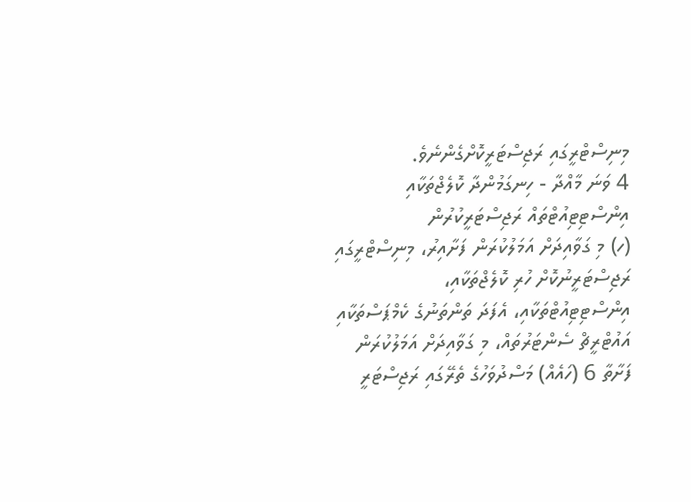މިނިސްޓްރީގައި ރަޖިސްޓަރީކޮށްގެންނެވެ.
4 ވަނަ މާއްދާ - ހިނގަމުންދާ ކޮލެޖްތަކާއި އިންސްޓިޓިއުޓްތައް ރަޖިސްޓަރީކުރުން
(ހ) މި ގަވާއިދަށް އަމަލުކުރަން ފަށާއިރު، މިނިސްޓްރީގައި ރަޖިސްޓަރީނުކޮށް ހުރި ކޮލެޖްތަކާއި، އިންސްޓިޓިއުޓްތަކާއި، އެފަދަ ތަންތަނުގެ ކެމްޕަސްތަކާއި އައުޓްރީޗް ސެންޓަރުތައް، މި ގަވާއިދަށް އަމަލުކުރަން ފަށާތާ 6 (ހައެއް) މަސްދުވަހުގެ ތެރޭގައި ރަޖިސްޓަރީ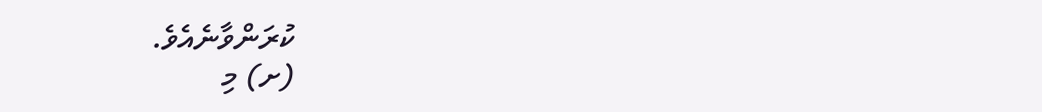ކުރަންވާނެއެވެ.
(ށ) މި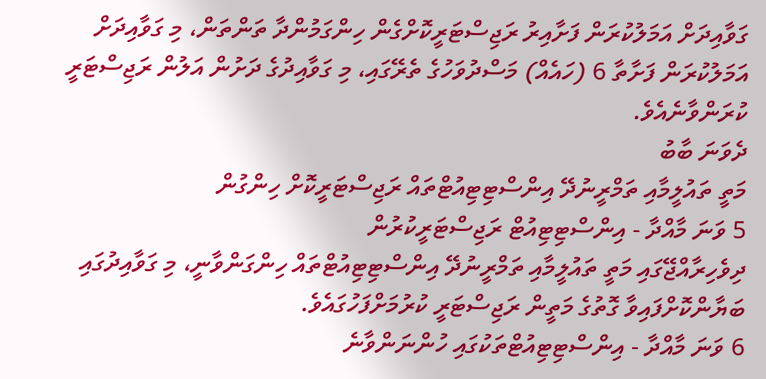ގަވާއިދަށް އަމަލުކުރަން ފަށާއިރު ރަޖިސްޓަރީކޮށްގެން ހިންގަމުންދާ ތަންތަން، މި ގަވާއިދަށް އަމަލުކުރަން ފަށާތާ 6 (ހައެއް) މަސްދުވަހުގެ ތެރޭގައި، މި ގަވާއިދުގެ ދަށުން އަލުން ރަޖިސްޓަރީ ކުރަންވާނެއެވެ.
ދެވަނަ ބާބު
މަތީ ތައުލީމާއި ތަމްރީނުދޭ އިންސްޓިޓިއުޓްތައް ރަޖިސްޓަރީކޮށް ހިންގުން
5 ވަނަ މާއްދާ - އިންސްޓިޓިއުޓް ރަޖިސްޓަރީކުރުން
ދިވެހިރާއްޖޭގައި މަތީ ތައުލީމާއި ތަމްރީނުދޭ އިންސްޓިޓިއުޓްތައް ހިންގަންވާނީ، މި ގަވާއިދުގައި ބަޔާންކޮށްފައިވާ ގޮތުގެ މަތީން ރަޖިސްޓަރީ ކުރުމަށްފަހުގައެވެ.
6 ވަނަ މާއްދާ - އިންސްޓިޓިއުޓްތަކުގައި ހުންނަންވާނެ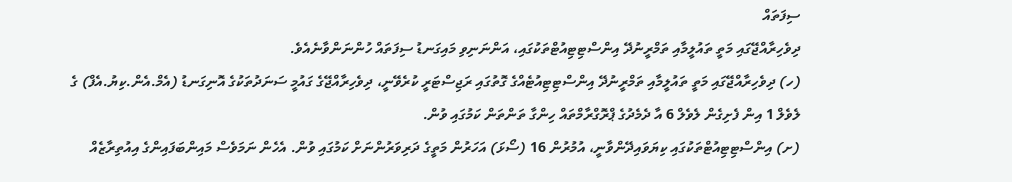ސިފަތައް
ދިވެހިރާއްޖޭގައި މަތީ ތައުލީމާއި ތަމްރީނުދޭ އިންސްޓިޓިއުޓްތަކުގައި، އަންނަނިވި މައިގަނޑު ސިފަތައް ހުންނަންވާނެއެވެ.
(ހ) ދިވެހިރާއްޖޭގައި މަތީ ތައުލީމާއި ތަމްރީނުދޭ އިންސްޓިޓިއުޓެއްގެ ގޮތުގައި ރަޖިސްޓަރީ ކުރެވޭނީ، ދިވެހިރާއްޖޭގެ ގައުމީ ސަނަދުތަކުގެ އޮނިގަނޑު (އެމް.އެން.ކިޔު.އެފް) ގެ ލެވެލް 1 އިން ފެށިގެން ލެވެލް 6 އާ ދެމެދުގެ ޕްރޮގްރާމްތައް ހިންގާ ތަންތަން ކަމުގައި ވުން.
(ށ) އިންސްޓިޓިއުޓްތަކުގައި ކިޔަވައިދޭންވާނީ، އުމުރުން 16 (ސޯޅަ) އަހަރުން މަތީގެ ދަރިވަރުންނަށް ކަމުގައި ވުން. އެހެން ނަމަވެސް މައިންބަފައިންގެ އިއުތިރާޒެއް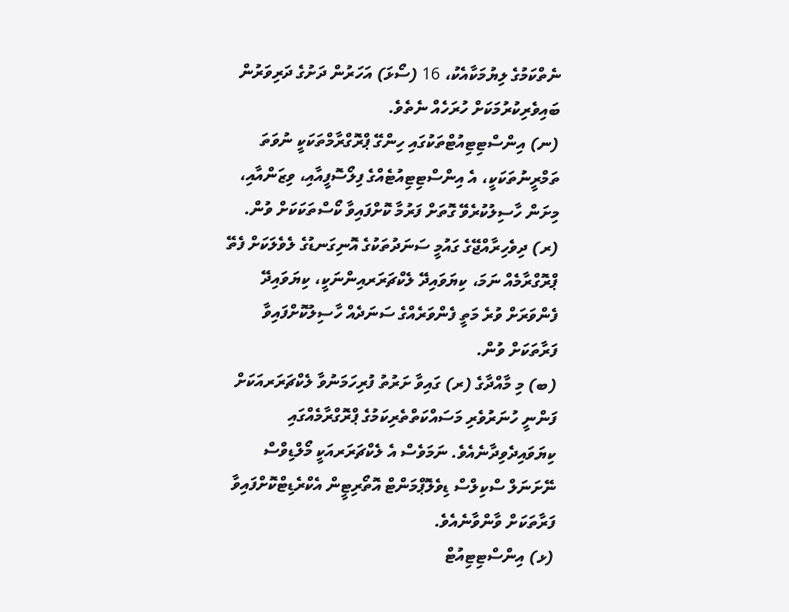ނެތްކަމުގެ ލިޔުމަކާއެކު، 16 (ސޯޅަ) އަހަރުން ދަށުގެ ދަރިވަރުން ބައިވެރިކުރުމަކަށް ހުރަހެއް ނެތެވެ.
(ނ) އިންސްޓިޓިއުޓްތަކުގައި ހިންގޭ ޕްރޮގްރާމްތަކަކީ ނުވަތަ ތަމްރީނުތަކަކީ، އެ އިންސްޓިޓިއުޓެއްގެ ފިލޯސޮފީއާއި، ވިޒަންއާއި، މިށަން ހާސިލުކުރެވޭ ގޮތަށް ފަރުމާ ކޮށްފައިވާ ކޯސްތަކަކަށް ވުން.
(ރ) ދިވެހިރާއްޖޭގެ ގައުމީ ސަނަދުތަކުގެ އޮނިގަނޑުގެ ލެވެލަކަށް ފެތޭ ޕްރޮގްރާމެއް ނަމަ، ކިޔަވައިދޭ ލެކްޗަރަރއިންނަކީ، ކިޔަވައިދޭ ފެންވަރަށް ވުރެ މަތީ ފެންވަރެއްގެ ސަނަދެއް ހާސިލުކޮށްފައިވާ ފަރާތަކަށް ވުން.
(ބ) މި މާއްދާގެ (ރ) ގައިވާ ށަރުތު ފުރިހަމަނުވާ ލެކްޗަރަރއަކަށް ފަންނީ ހުނަރުވެރި މަސައްކަތްތެރިކަމުގެ ޕްރޮގްރާމެއްގައި ކިޔަވައިދެވިދާނެއެވެ. ނަމަވެސް އެ ލެކްޗަރަރއަކީ މޯލްޑިވްސް ނޭށަނަލް ސްކިލްސް ޑިވެލޮޕްމަންޓް އޮތޯރިޓީން އެކްރެޑިޓްކޮށްފައިވާ ފަރާތަކަށް ވާންވާނެއެވެ.
(ޅ) އިންސްޓިޓިއުޓް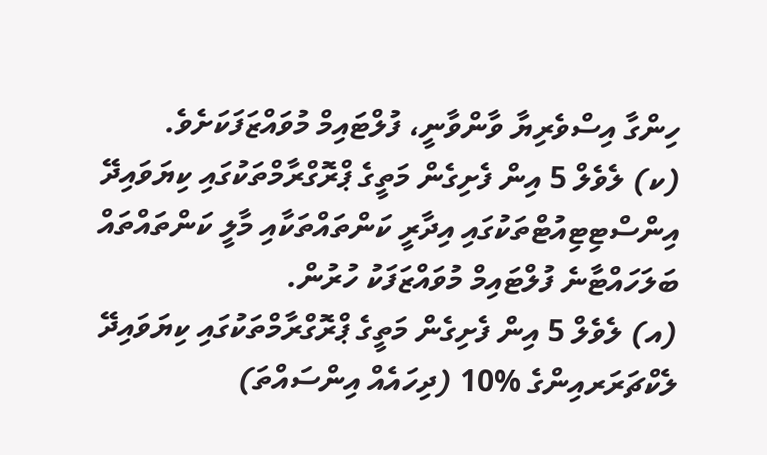ހިންގާ އިސްވެރިޔާ ވާންވާނީ، ފުލްޓައިމް މުވައްޒަފަކަށެވެ.
(ކ) ލެވެލް 5 އިން ފެށިގެން މަތީގެ ޕްރޮގްރާމްތަކުގައި ކިޔަވައިދޭ އިންސްޓިޓިއުޓްތަކުގައި އިދާރީ ކަންތައްތަކާއި މާލީ ކަންތައްތައް ބަލަހައްޓާނެ ފުލްޓައިމް މުވައްޒަފަކު ހުރުން.
(އ) ލެވެލް 5 އިން ފެށިގެން މަތީގެ ޕްރޮގްރާމްތަކުގައި ކިޔަވައިދޭ ލެކްޗަރަރއިންގެ %10 (ދިހައެއް އިންސައްތަ)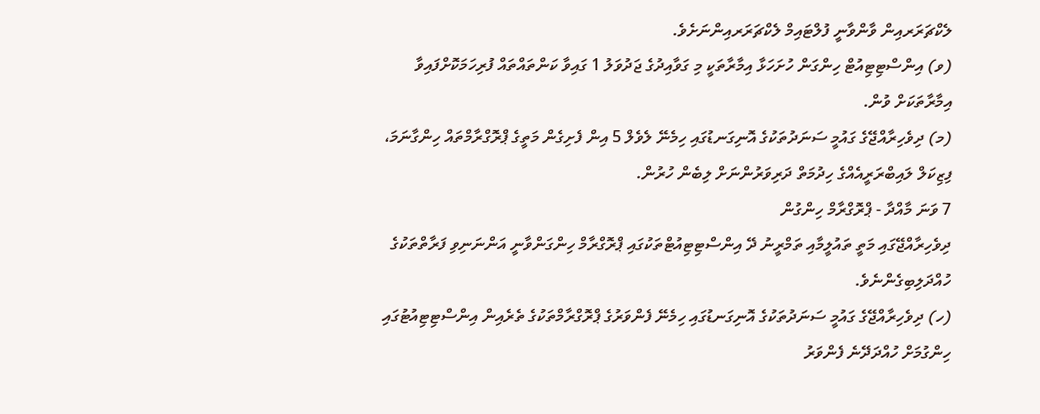ލެކްޗަރަރއިން ވާންވާނީ ފުލްޓައިމް ލެކްޗަރަރއިންނަށެވެ.
(ވ) އިންސްޓިޓިއުޓް ހިންގަން ހުށަހަޅާ އިމާރާތަކީ މި ގަވާއިދުގެ ޖަދުވަލު 1 ގައިވާ ކަންތައްތައް ފުރިހަމަކޮށްފައިވާ އިމާރާތަކަށް ވުން.
(މ) ދިވެހިރާއްޖޭގެ ގައުމީ ސަނަދުތަކުގެ އޮނިގަނޑުގައި ހިމެނޭ ލެވެލް 5 އިން ފެށިގެން މަތީގެ ޕްރޮގްރާމްތައް ހިންގާނަމަ، ފިޒިކަލް ލައިބްރަރީއެއްގެ ހިދުމަތް ދަރިވަރުންނަށް ލިބެން ހުރުން.
7 ވަނަ މާއްދާ - ޕްރޮގްރާމް ހިންގުން
ދިވެހިރާއްޖޭގައި މަތީ ތައުލީމާއި ތަމްރީނު ދޭ އިންސްޓިޓިއުޓްތަކުގައި ޕްރޮގްރާމް ހިންގަންވާނީ އަންނަނިވި ފަރާތްތަކުގެ ހުއްދަލިބިގެންނެވެ.
(ހ) ދިވެހިރާއްޖޭގެ ގައުމީ ސަނަދުތަކުގެ އޮނިގަނޑުގައި ހިމެނޭ ފެންވަރުގެ ޕްރޮގްރާމްތަކުގެ ތެރެއިން އިންސްޓިޓިއުޓުގައި ހިންގުމަށް ހުއްދަދޭނެ ފެންވަރު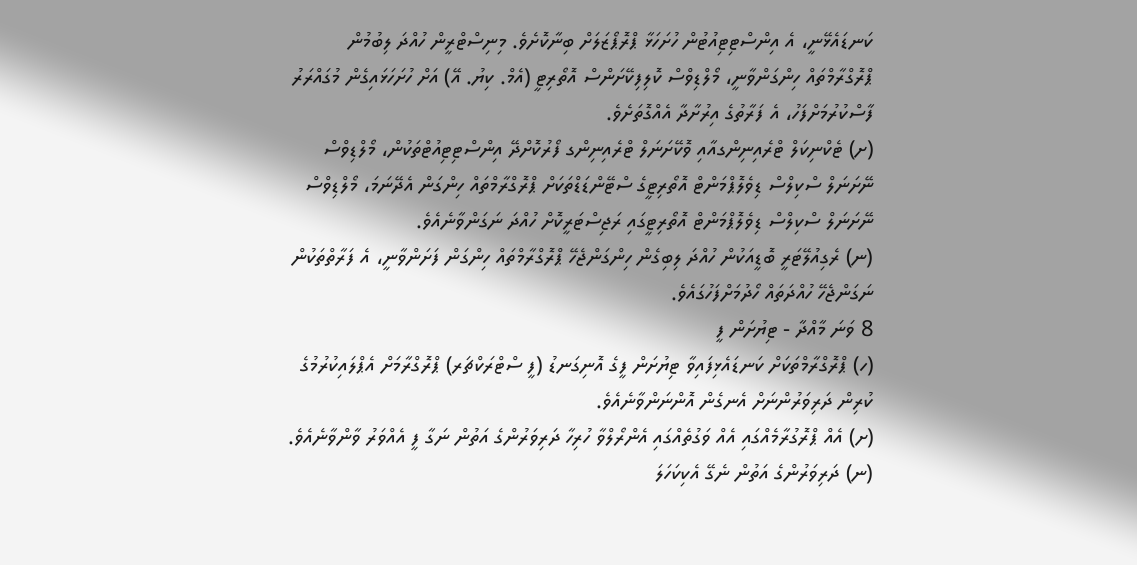ކަނޑައެޅޭނީ، އެ އިންސްޓިޓިއުޓުން ހުށަހަޅާ ޕްރޮޕޯޒަލަށް ބިނާކޮށެވެ. މިނިސްޓްރީން ހުއްދަ ލިބުމުން ޕްރޮގްރާމްތައް ހިންގަންވާނީ، މޯލްޑިވްސް ކޮލިފިކޭށަންސް އޮތޯރިޓީ (އެމް. ކިޔު. އޭ) އަށް ހުށަހަޅައިގެން މުގައްރަރު ފާސްކުރުމަށްފަހު، އެ ފަރާތުގެ އިރުށާދާ އެއްގޮތަށެވެ.
(ށ) ޓެކްނިކަލް ޓްރެއިނިންގއާއި ވޮކޭށަނަލް ޓްރެއިނިންގ ފޯރުކޮށްދޭ އިންސްޓިޓިއުޓްތަކުން، މޯލްޑިވްސް ނޭށަނަލް ސްކިލްސް ޑިވެލޮޕްމަންޓް އޮތޯރިޓީގެ ސްޓޭންޑަޑްތަކަށް ޕްރޮގްރާމްތައް ހިންގަން އެދޭނަމަ، މޯލްޑިވްސް ނޭށަނަލް ސްކިލްސް ޑިވެލޮޕްމަންޓް އޮތޯރިޓީގައި ރަޖިސްޓަރީކޮށް ހުއްދަ ނަގަންވާނެއެވެ.
(ނ) ރެގިއުލޭޓަރީ ބޮޑީއަކުން ހުއްދަ ލިބިގެން ހިންގަންޖެހޭ ޕްރޮގްރާމްތައް ހިންގަން ފަށަންވާނީ، އެ ފަރާތްތަކުން ނަގަންޖެހޭ ހުއްދަތައް ހޯދުމަށްފަހުގައެވެ.
8 ވަނަ މާއްދާ - ޓިޔުށަން ފީ
(ހ) ޕްރޮގްރާމްތަކަށް ކަނޑައެޅިފައިވާ ޓިޔުށަން ފީގެ އޮނިގަނޑު (ފީ ސްޓްރަކްޗަރ) ޕްރޮގްރާމަށް އެޕްލައިކުރުމުގެ ކުރިން ދަރިވަރުންނަށް އެނގެން އޮންނަންވާނެއެވެ.
(ށ) އެއް ޕްރޮގުރާމެއްގައި އެއް ވަގުތެއްގައި އެންރޯލްވާ ހުރިހާ ދަރިވަރުންގެ އަތުން ނަގާ ފީ އެއްވަރު ވާންވާނެއެވެ.
(ނ) ދަރިވަރުންގެ އަތުން ނެގޭ އެކިކަހަލަ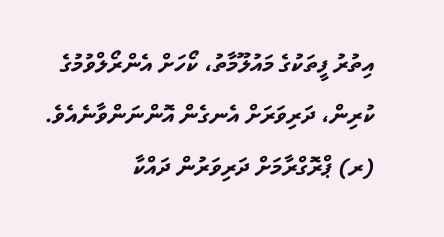އިތުރު ފީތަކުގެ މައުލޫމާތު، ކޯހަށް އެންރޯލްވުމުގެ ކުރިން، ދަރިވަރަށް އެނގެން އޮންނަންވާނެއެވެ.
(ރ) ޕްރޮގްރާމަށް ދަރިވަރުން ދައްކާ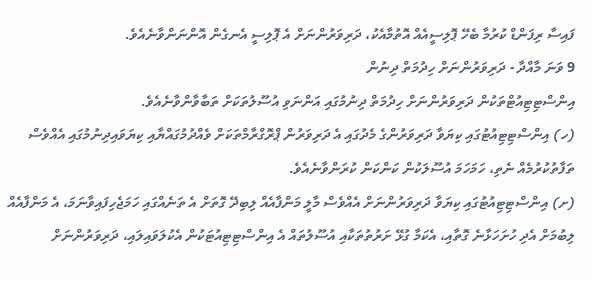ފައިސާ ރިފަންޑް ކުރުމާ ބެހޭ ޕޮލިސީއެއް އޮތުމާއެކު، ދަރިވަރުންނަށް އެ ޕޮލިސީ އެނގެން އޮންނަންވާނެއެވެ.
9 ވަނަ މާއްދާ - ދަރިވަރުންނަށް ހިދުމަތް ދިނުން
އިންސްޓިޓިއުޓްތަކުން ދަރިވަރުންނަށް ހިދުމަތް ދިނުމުގައި އަންނަވި އުސޫލުތަކަށް ތަބާވާންވާނެއެވެ.
(ހ) އިންސްޓިޓިއުޓުގައި ކިޔަވާ ދަރިވަރުންގެ މެދުގައި އެ ދަރިވަރުން ޕްރޮގްރާމްތަކަށް ވެއްދުމުގައްޔާއި ކިޔަވައިދިނުމުގައި އެއްވެސް ތަފާތުކުރުމެއް ނެތި، ހަމަހަމަ އުސޫލަކުން ކަންކަން ކުރަންވާނެއެވެ.
(ށ) އިންސްޓިޓިއުޓުގައި ކިޔަވާ ދަރިވަރުންނަށް އެއްވެސް މާލީ މަންފާއެއް ލިބިދޭ ގޮތަށް އެ ތަނެއްގައި ހަމަޖެހިފައިވާނަމަ، އެ މަންފާއެއް ލިބުމަށް އެދި ހުށަހަޅާނެ ގޮތާއި، އެކަމާ ގުޅޭ ށަރުތުތަކާއި އުސޫލުތައް އެ އިންސްޓިޓިއުޓަކުން އެކުލަވައިލައި، ދަރިވަރުންނަށް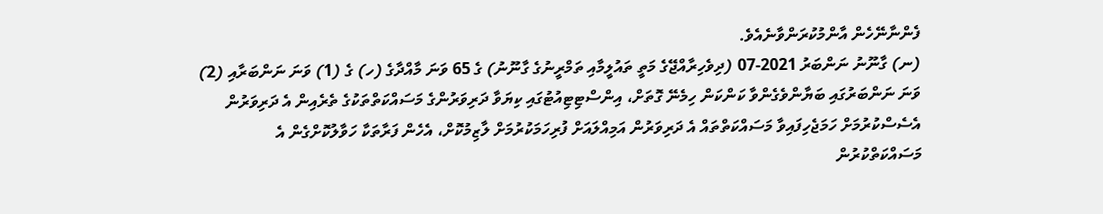ފެންނާނޭހެން އާންމުކުރަންވާނެއެވެ.
(ނ) ގާނޫނު ނަންބަރު 2021-07 (ދިވެހިރާއްޖޭގެ މަތީ ތައުލީމާއި ތަމްރީނުގެ ގާނޫނު) ގެ 65 ވަނަ މާއްދާގެ (ހ) ގެ (1) ވަނަ ނަންބަރާއި (2) ވަނަ ނަންބަރުގައި ބަޔާންވެގެންވާ ކަންކަން ހިމެނޭ ގޮތަށް، އިންސްޓިޓިއުޓުގައި ކިޔަވާ ދަރިވަރުންގެ މަސައްކަތްތަކުގެ ތެރެއިން އެ ދަރިވަރުން އެސެސްކުރުމަށް ހަމަޖެހިފައިވާ މަސައްކަތްތައް އެ ދަރިވަރުން އަމިއްލައަށް ފުރިހަމަކުރުމަށް ލާޒިމުކޮށް، އެހެން ފަރާތަކާ ހަވާލުކޮށްގެން އެ މަސައްކަތްކުރުން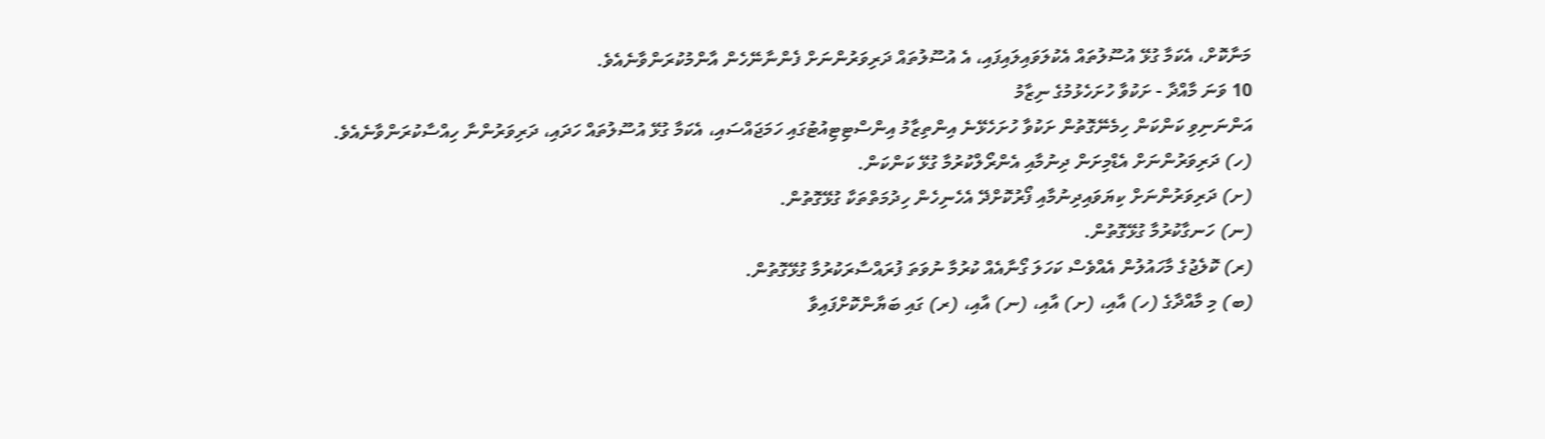މަނާކޮށް، އެކަމާ ގުޅޭ އުސޫލުތައް އެކުލަވައިލައިފައި، އެ އުސޫލުތައް ދަރިވަރުންނަށް ފެންނާނޭހެން އާންމުކުރަންވާނެއެވެ.
10 ވަނަ މާއްދާ - ށަކުވާ ހުށަހެޅުމުގެ ނިޒާމު
އަންނަނިވި ކަންކަން ހިމެނޭގޮތުން ށަކުވާ ހުށަހެޅޭނެ އިންތިޒާމު އިންސްޓިޓިއުޓުގައި ހަމަޖައްސައި، އެކަމާ ގުޅޭ އުސޫލުތައް ހަދައި، ދަރިވަރުންނާ ހިއްސާކުރަންވާނެއެވެ.
(ހ) ދަރިވަރުންނަށް އެޑްމިށަން ދިނުމާއި އެންރޯލްކުރުމާ ގުޅޭ ކަންކަން.
(ށ) ދަރިވަރުންނަށް ކިޔަވައިދިނުމާއި ފޯރުކޮށްދޭ އެހެނިހެން ހިދުމަތްތަކާ ގުޅޭގޮތުން.
(ނ) ހަނގާކުރުމާ ގުޅޭގޮތުން.
(ރ) ކޮލެޖުގެ މާހައުލުން އެއްވެސް ކަހަލަ ގޯނާއެއް ކުރުމާ ނުވަތަ ފުރައްސާރަކުރުމާ ގުޅޭގޮތުން.
(ބ) މި މާއްދާގެ (ހ) އާއި، (ށ) އާއި، (ނ) އާއި، (ރ) ގައި ބަޔާންކޮށްފައިވާ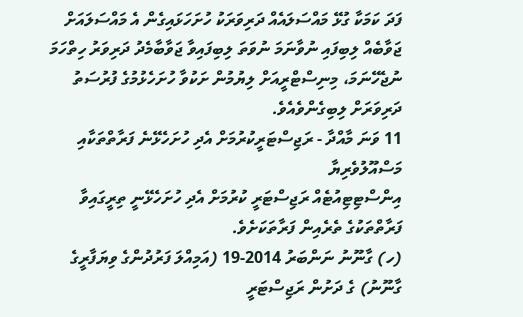ފަދަ ކަމަކާ ގުޅޭ މައްސަލައެއް ދަރިވަރަކު ހުށަހަޅައިގެން އެ މައްސަލައަށް ޖަވާބެއް ލިބިފައި ނުވާނަމަ ނުވަތަ ލިބިފައިވާ ޖަވާބާމެދު ދަރިވަރު ހިތްހަމަ ނުޖެހޭނަމަ، މިނިސްޓްރީއަށް ލިޔުމުން ށަކުވާ ހުށަހެޅުމުގެ ފުރުސަތު ދަރިވަރަށް ލިބިގެންވެއެވެ.
11 ވަނަ މާއްދާ - ރަޖިސްޓަރީކުރުމަށް އެދި ހުށަހެޅޭނެ ފަރާތްތަކާއި މަސްއޫލުވެރިޔާ
އިންސްޓިޓިއުޓެއް ރަޖިސްޓަރީ ކުރުމަށް އެދި ހުށަހެޅޭނީ ތިރީގައިވާ ފަރާތްތަކުގެ ތެރެއިން ފަރާތަކަށެވެ.
(ހ) ގާނޫނު ނަންބަރު 2014-19 (އަމިއްލަ ފަރުދުންގެ ވިޔަފާރީގެ ގާނޫނު) ގެ ދަށުން ރަޖިސްޓަރީ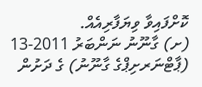ކޮށްފައިވާ ވިޔަފާރިއެއް.
(ށ) ގާނޫނު ނަންބަރު 2011-13 (ޕާޓްނަރށިޕްގެ ގާނޫނު) ގެ ދަށުން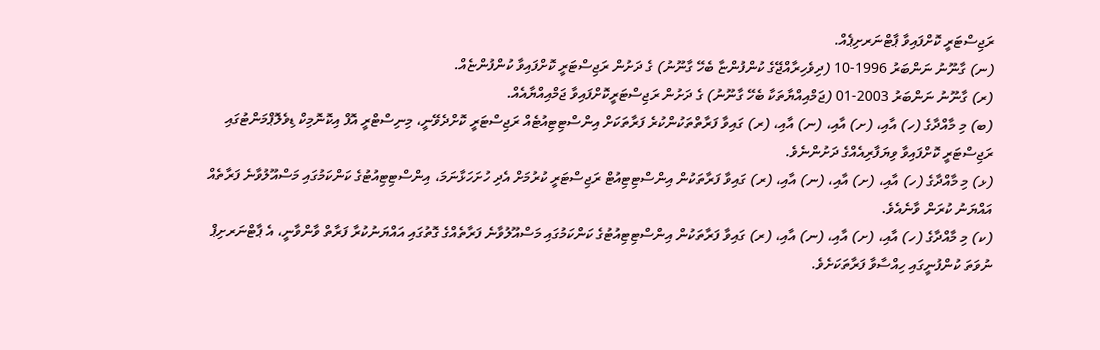ރަޖިސްޓަރީ ކޮށްފައިވާ ޕާޓްނަރށިޕެއް.
(ނ) ގާނޫނު ނަންބަރު 1996-10 (ދިވެހިރާއްޖޭގެ ކުންފުންޏާ ބެހޭ ގާނޫނު) ގެ ދަށުން ރަޖިސްޓަރީ ކޮށްފައިވާ ކުންފުންޏެއް.
(ރ) ގާނޫނު ނަންބަރު 2003-01 (ޖަމްއިއްޔާތަކާ ބެހޭ ގާނޫނު) ގެ ދަށުން ރަޖިސްޓަރީކޮށްފައިވާ ޖަމްއިއްޔާއެއް.
(ބ) މި މާއްދާގެ (ހ) އާއި، (ށ) އާއި، (ނ) އާއި، (ރ) ގައިވާ ފަރާތްތަކުންކުރެ ފަރާތަކަށް އިންސްޓިޓިއުޓެއް ރަޖިސްޓަރީ ކޮށްދެވޭނީ، މިނިސްޓްރީ އޮފް އިކޮނޮމިކް ޑިވެލޮޕްމަންޓުގައި ރަޖިސްޓަރީ ކޮށްފައިވާ ވިޔަފާރިއެއްގެ ދަށުންނެވެ.
(ޅ) މި މާއްދާގެ (ހ) އާއި، (ށ) އާއި، (ނ) އާއި، (ރ) ގައިވާ ފަރާތަކުން އިންސްޓިޓިއުޓް ރަޖިސްޓަރީ ކުރުމަށް އެދި ހުށަހަޅާނަމަ، އިންސްޓިޓިއުޓުގެ ކަންކަމުގައި މަސްއޫލުވާނެ ފަރާތެއް އައްޔަނު ކުރަން ވާނެއެވެ.
(ކ) މި މާއްދާގެ (ހ) އާއި، (ށ) އާއި، (ނ) އާއި، (ރ) ގައިވާ ފަރާތަކުން އިންސްޓިޓިއުޓުގެ ކަންކަމުގައި މަސްއޫލުވާނެ ފަރާތެއްގެ ގޮތުގައި އައްޔަނުކުރާ ފަރާތް ވާންވާނީ، އެ ޕާޓްނަރށިޕް ނުވަތަ ކުންފުނީގައި ހިއްސާވާ ފަރާތަކަށެވެ.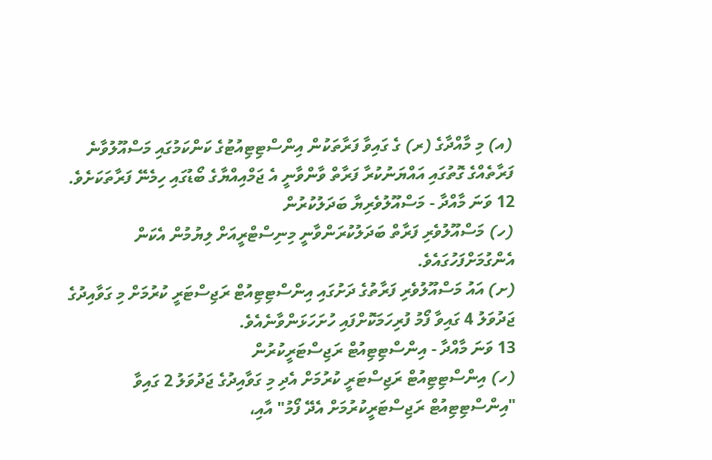(އ) މި މާއްދާގެ (ރ) ގެ ގައިވާ ފަރާތަކުން އިންސްޓިޓިއުޓުގެ ކަންކަމުގައި މަސްއޫލުވާނެ ފަރާތެއްގެ ގޮތުގައި އައްޔަނުކުރާ ފަރާތް ވާންވާނީ އެ ޖަމްއިއްޔާގެ ބޯޑުގައި ހިމެނޭ ފަރާތަކަށެވެ.
12 ވަނަ މާއްދާ - މަސްއޫލުވެރިޔާ ބަދަލުކުރުން
(ހ) މަސްއޫލުވެރި ފަރާތް ބަދަލުކުރަންވާނީ މިނިސްޓްރީއަށް ލިޔުމުން އެކަން އެންގުމަށްފަހުގައެވެ.
(ށ) އައު މަސްއޫލުވެރި ފަރާތުގެ ދަށުގައި އިންސްޓިޓިއުޓް ރަޖިސްޓަރީ ކުރުމަށް މި ގަވާއިދުގެ ޖަދުވަލު 4 ގައިވާ ފޯމު ފުރިހަމަކޮށްފައި ހުށަހަޅަންވާނެއެވެ.
13 ވަނަ މާއްދާ - އިންސްޓިޓިއުޓް ރަޖިސްޓަރީކުރުން
(ހ) އިންސްޓިޓިއުޓް ރަޖިސްޓަރީ ކުރުމަށް އެދި މި ގަވާއިދުގެ ޖަދުވަލު 2 ގައިވާ "އިންސްޓިޓިއުޓް ރަޖިސްޓަރީކުރުމަށް އެދޭ ފޯމު" އާއި،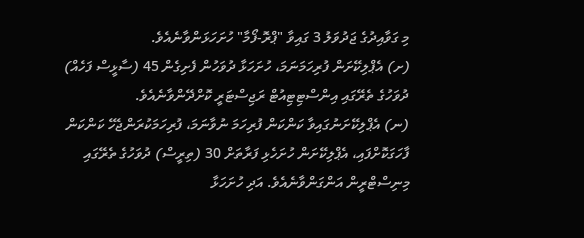މި ގަވާއިދުގެ ޖަދުވަލު 3 ގައިވާ "ޕްރޮ-ފޯމާ" ހުށަހަޅަންވާނެއެވެ.
(ށ) އެޕްލިކޭށަން ފުރިހަމަނަމަ، ހުށަހަޅާ ދުވަހުން ފެށިގެން 45 (ސާޅީސް ފަހެއް) ދުވަހުގެ ތެރޭގައި އިންސްޓިޓިއުޓް ރަޖިސްޓަރީ ކޮށްދޭންވާނެއެވެ.
(ނ) އެޕްލިކޭށަނުގައިވާ ކަންކަން ފުރިހަމަ ނުވާނަމަ، ފުރިހަމަކުރަންޖެހޭ ކަންކަން ފާހަގަކޮށްފައި، އެޕްލިކޭށަން ހުށަހެޅި ފަރާތަށް 30 (ތިރީސް) ދުވަހުގެ ތެރޭގައި މިނިސްޓްރީން އަންގަންވާނެއެވެ. އަދި ހުށަހަޅާ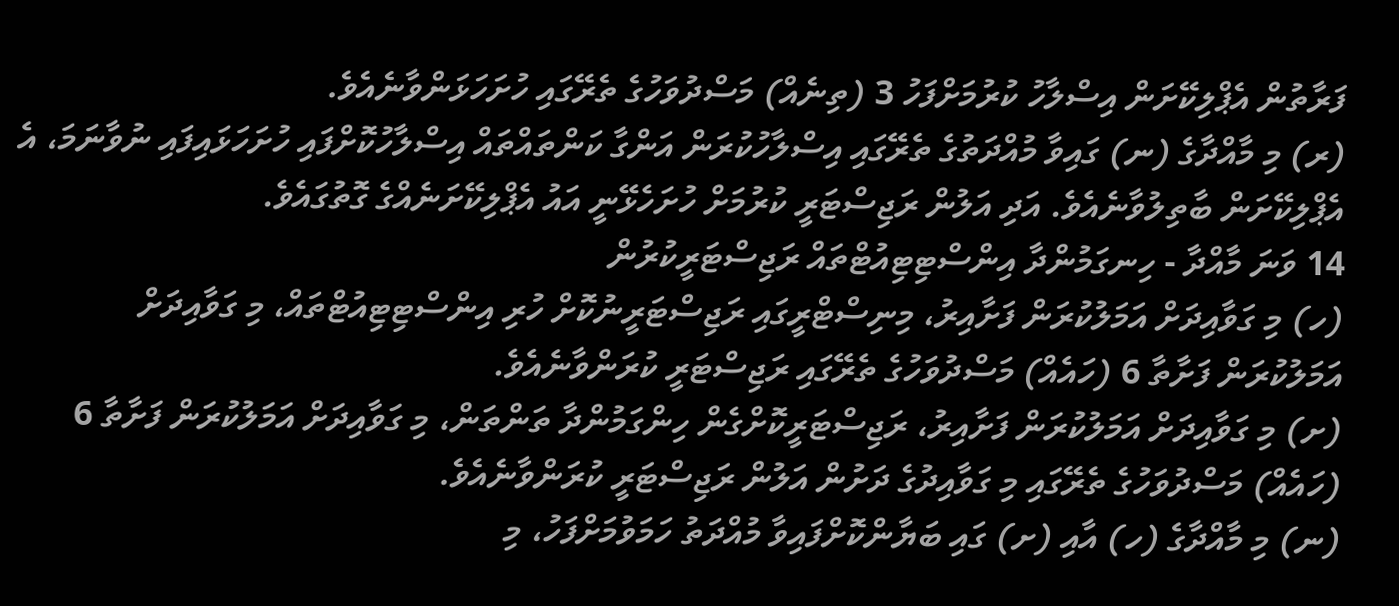ފަރާތުން އެޕްލިކޭށަން އިސްލާހު ކުރުމަށްފަހު 3 (ތިނެއް) މަސްދުވަހުގެ ތެރޭގައި ހުށަހަޅަންވާނެއެވެ.
(ރ) މި މާއްދާގެ (ނ) ގައިވާ މުއްދަތުގެ ތެރޭގައި އިސްލާހުކުރަން އަންގާ ކަންތައްތައް އިސްލާހުކޮށްފައި ހުށަހަޅައިފައި ނުވާނަމަ، އެ އެޕްލިކޭށަން ބާތިލުވާނެއެވެ. އަދި އަލުން ރަޖިސްޓަރީ ކުރުމަށް ހުށަހެޅޭނީ އައު އެޕްލިކޭށަނެއްގެ ގޮތުގައެވެ.
14 ވަނަ މާއްދާ - ހިނގަމުންދާ އިންސްޓިޓިއުޓްތައް ރަޖިސްޓަރީކުރުން
(ހ) މި ގަވާއިދަށް އަމަލުކުރަން ފަށާއިރު، މިނިސްޓްރީގައި ރަޖިސްޓަރީނުކޮށް ހުރި އިންސްޓިޓިއުޓްތައް، މި ގަވާއިދަށް އަމަލުކުރަން ފަށާތާ 6 (ހައެއް) މަސްދުވަހުގެ ތެރޭގައި ރަޖިސްޓަރީ ކުރަންވާނެއެވެ.
(ށ) މި ގަވާއިދަށް އަމަލުކުރަން ފަށާއިރު، ރަޖިސްޓަރީކޮށްގެން ހިންގަމުންދާ ތަންތަން، މި ގަވާއިދަށް އަމަލުކުރަން ފަށާތާ 6 (ހައެއް) މަސްދުވަހުގެ ތެރޭގައި މި ގަވާއިދުގެ ދަށުން އަލުން ރަޖިސްޓަރީ ކުރަންވާނެއެވެ.
(ނ) މި މާއްދާގެ (ހ) އާއި (ށ) ގައި ބަޔާންކޮށްފައިވާ މުއްދަތު ހަމަވުމަށްފަހު، މި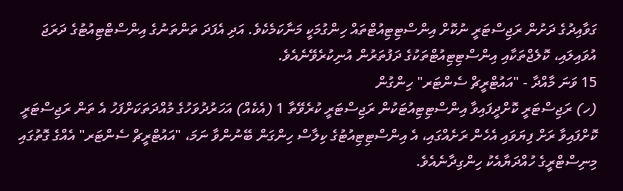ގަވާއިދުގެ ދަށުން ރަޖިސްޓަރީ ނުކޮށް އިންސްޓިޓިއުޓްތައް ހިންގުމަކީ މަނާކަމެކެވެ. އަދި އެފަދަ ތަންތަނުގެ އިންސްޓްޓިއުޓުގެ ދަރަޖަ އުވައިލައި، ކޮލެޖްތަކާއި އިންސްޓިޓިއުޓްތަކުގެ ދަފުތަރުން އުނިކުރެވޭނެއެވެ.
15 ވަނަ މާއްދާ - "އައުޓްރީޗް ސެންޓަރ" ހިންގުން
(ހ) ރަޖިސްޓަރީ ކޮށްދީފައިވާ އިންސްޓިޓިއުޓަކުން ރަޖިސްޓަރީ ކުރެވޭތާ 1 (އެކެއް) އަހަރުދުވަހުގެ މުއްދަތަކަށްފަހު އެ ތަން ރަޖިސްޓަރީ ކޮށްފައިވާ ރަށް ފިޔަވައި އެހެން ރަށެއްގައި، އެ އިންސްޓިޓިއުޓުގެ ކިލާސް ހިންގަން ބޭނުންވާ ނަމަ، "އައުޓްރީޗް ސެންޓަރ" އެއްގެ ގޮތުގައި މިނިސްޓްރީގެ ހުއްދަޔާއެކު ހިންގިދާނެއެވެ.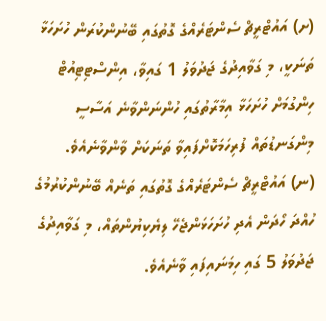(ށ) އައުޓްރީޗް ސެންޓަރެއްގެ ގޮތުގައި ބޭނުންކުރަން ހުށަހަޅާ ތަނަކީ، މި ގަވާއިދުގެ ޖަދުވަލު 1 ގައިވާ، އިންސްޓިޓިއުޓް ހިންގުމަށް ހުށަހަޅާ އިމާރާތުގައި ހުންނަންވާނެ އަސާސީ މިންގަނޑުތައް ފުރިހަމަކޮށްފައިވާ ތަނަކަށް ވާންވާނެއެވެ.
(ނ) އައުޓްރީޗް ސެންޓަރެއްގެ ގޮތުގައި ތަނެއް ބޭނުންކުރުމުގެ ހުއްދަ ހޯދަން އެދި ހުށަހަޅަންޖެހޭ ލިޔެކިޔުންތައް، މި ގަވާއިދުގެ ޖަދުވަލު 5 ގައި ހިމަނައިފައި ވާނެއެވެ.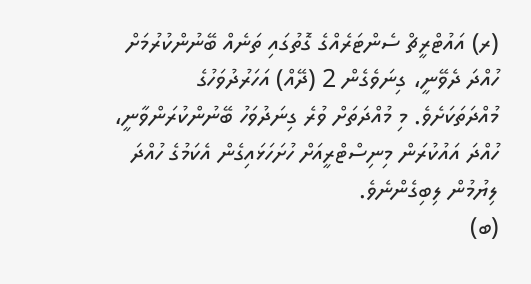(ރ) އައުޓްރީޗް ސެންޓަރެއްގެ ގޮތުގައި ތަނެއް ބޭނުންކުރުމަށް ހުއްދަ ދެވޭނީ، ގިނަވެގެން 2 (ދޭއް) އަހަރުދުވަހުގެ މުއްދަތަކަށެވެ. މި މުއްދަތަށް ވުރެ ގިނަދުވަހު ބޭނުންކުރަންވާނީ، ހުއްދަ އައުކުރަން މިނިސްޓްރީއަށް ހުށަހަޅައިގެން އެކަމުގެ ހުއްދަ ލިޔުމުން ލިބިގެންނެވެ.
(ބ)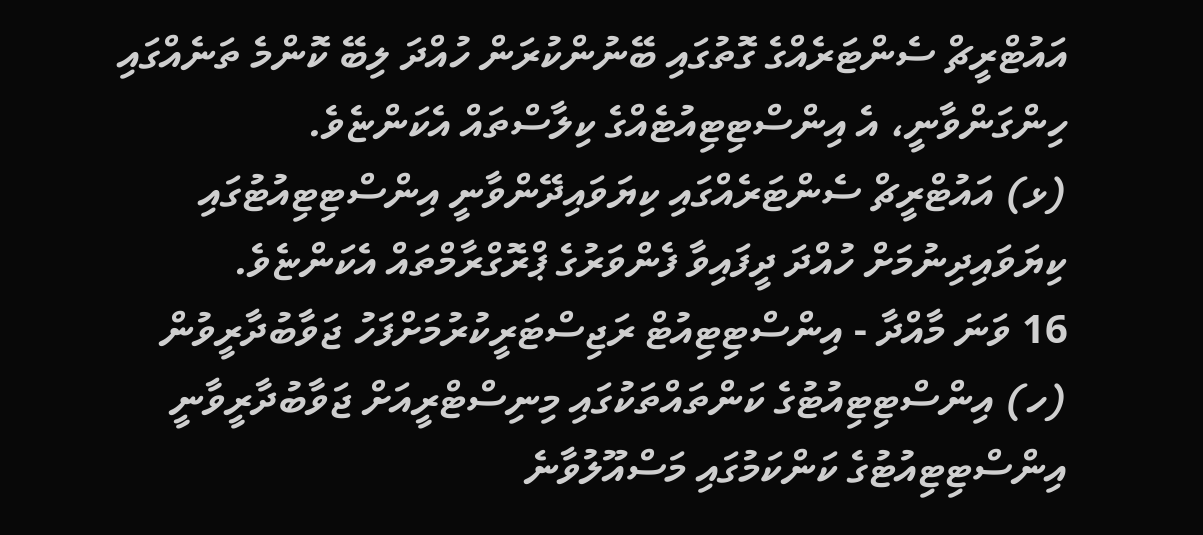އައުޓްރީޗް ސެންޓަރެއްގެ ގޮތުގައި ބޭނުންކުރަން ހުއްދަ ލިބޭ ކޮންމެ ތަނެއްގައި ހިންގަންވާނީ، އެ އިންސްޓިޓިއުޓެއްގެ ކިލާސްތައް އެކަންޏެވެ.
(ޅ) އައުޓްރީޗް ސެންޓަރެއްގައި ކިޔަވައިދޭންވާނީ އިންސްޓިޓިއުޓުގައި ކިޔަވައިދިނުމަށް ހުއްދަ ދީފައިވާ ފެންވަރުގެ ޕްރޮގްރާމްތައް އެކަންޏެވެ.
16 ވަނަ މާއްދާ - އިންސްޓިޓިއުޓް ރަޖިސްޓަރީކުރުމަށްފަހު ޖަވާބުދާރީވުން
(ހ) އިންސްޓިޓިއުޓުގެ ކަންތައްތަކުގައި މިނިސްޓްރީއަށް ޖަވާބުދާރީވާނީ އިންސްޓިޓިއުޓުގެ ކަންކަމުގައި މަސްއޫލުވާނެ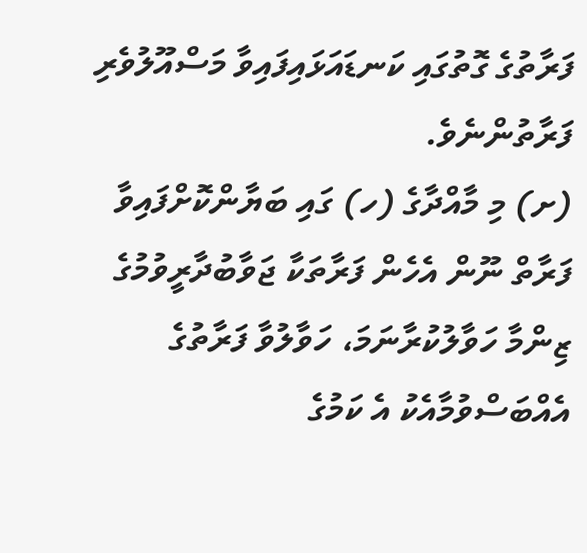ފަރާތުގެ ގޮތުގައި ކަނޑައަޅައިފައިވާ މަސްއޫލުވެރި ފަރާތުންނެވެ.
(ށ) މި މާއްދާގެ (ހ) ގައި ބަޔާންކޮށްފައިވާ ފަރާތް ނޫން އެހެން ފަރާތަކާ ޖަވާބުދާރީވުމުގެ ޒިންމާ ހަވާލުކުރާނަމަ، ހަވާލުވާ ފަރާތުގެ އެއްބަސްވުމާއެކު އެ ކަމުގެ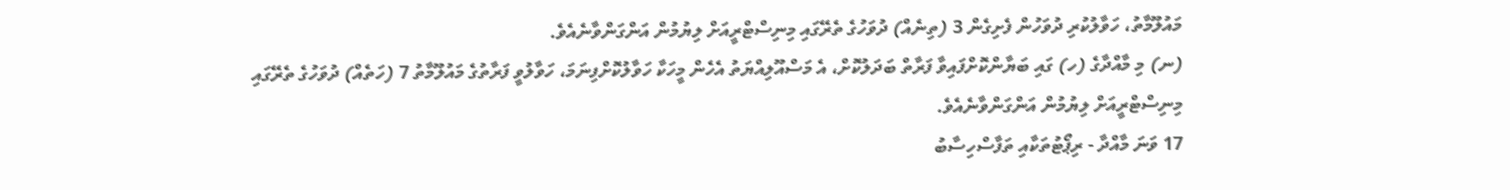މައުލޫމާތު، ހަވާލުކުރި ދުވަހުން ފެށިގެން 3 (ތިނެއް) ދުވަހުގެ ތެރޭގައި މިނިސްޓްރީއަށް ލިޔުމުން އަންގަންވާނެއެވެ.
(ނ) މި މާއްދާގެ (ހ) ގައި ބަޔާންކޮށްފައިވާ ފަރާތް ބަދަލުކޮށް، އެ މަސްއޫލިއްޔަތު އެހެން މީހަކާ ހަވާލުކޮށްފިނަމަ، ހަވާލުވީ ފަރާތުގެ މައުލޫމާތު 7 (ހަތެއް) ދުވަހުގެ ތެރޭގައި މިނިސްޓްރީއަށް ލިޔުމުން އަންގަންވާނެއެވެ.
17 ވަނަ މާއްދާ - ރިޕޯޓުތަކާއި ތަފާސްހިސާބު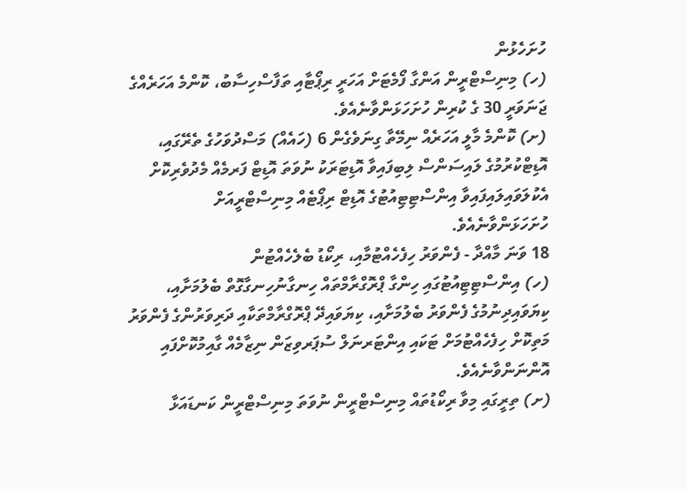ހުށަހެޅުން
(ހ) މިނިސްޓްރީން އަންގާ ފޯމެޓަށް އަހަރީ ރިޕޯޓާއި ތަފާސްހިސާބު، ކޮންމެ އަހަރެއްގެ ޖަނަވަރީ 30 ގެ ކުރިން ހުށަހަޅަންވާނެއެވެ.
(ށ) ކޮންމެ މާލީ އަހަރެއް ނިމޭތާ ގިނަވެގެން 6 (ހައެއް) މަސްދުވަހުގެ ތެރޭގައި، އޮޑިޓްކުރުމުގެ ލައިސަންސް ލިބިފައިވާ އޮޑިޓަރަކު ނުވަތަ އޮޑިޓް ފަރމެއް މެދުވެރިކޮށް އެކުލަވައިލައިފައިވާ އިންސްޓިޓިއުޓުގެ އޮޑިޓް ރިޕޯޓެއް މިނިސްޓްރީއަށް ހުށަހަޅަންވާނެއެވެ.
18 ވަނަ މާއްދާ - ފެންވަރު ހިފެހެއްޓުމާއި، ރިކޯޑު ބެލެހެއްޓުން
(ހ) އިންސްޓިޓިއުޓުގައި ހިންގާ ޕްރޮގްރާމްތައް ހިނގާނުހިނގާގޮތް ބެލުމަށާއި، ކިޔަވައިދިނުމުގެ ފެންވަރު ބެލުމަށާއި، ކިޔަވައިދޭ ޕްރޮގްރާމްތަކާއި ދަރިވަރުންގެ ފެންވަރު މަތިކޮށް ހިފެހެއްޓުމަށް ޓަކައި އިންޓަރނަލް ސުޕަރވިޒަން ނިޒާމެއް ގާއިމުކޮށްފައި އޮންނަންވާނެއެވެ.
(ށ) ތިރީގައި މިވާ ރިކޯޑުތައް މިނިސްޓްރީން ނުވަތަ މިނިސްޓްރީން ކަނޑައަޅާ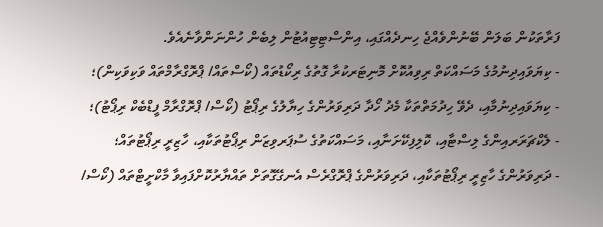ފަރާތަކުން ބަލަން ބޭނުންވެއްޖެ ހިނދެއްގައި، އިންސްޓިޓިއުޓުން ލިބެން ހުންނަންވާނެއެވެ.
- ކިޔަވައިދިނުމުގެ މަސައްކަތް ރިވިއުކޮށް މޮނިޓަރކުރާ ގޮތުގެ ރިކޯޑުތައް (ކޯސްތައް/ ޕްރޮގްރާމްތައް ވަކިވަކިން)؛
- ކިޔަވައިދިނުމާއި، ދެވޭ ހިދުމަތްތަކާ މެދު ހޯދާ ދަރިވަރުންގެ ހިޔާލުގެ ރިޕޯޓު (ކޯސް/ ޕްރޮގްރާމް ފީޑްބެކް ރިޕޯޓު)؛
- ލެކްޗަރަރއިންގެ ލިސްޓާއި، ކޮލިފިކޭށަނާއި، މަސައްކަތުގެ ސުޕަރވިޒަން ރިޕޯޓުތަކާއި، ހާޒިރީ ރިޕޯޓުތައް؛
- ދަރިވަރުންގެ ހާޒިރީ ރިޕޯޓުތަކާއި، ދަރިވަރުންގެ ޕްރޮގްރެސް އެނގޭގޮތަށް ތައްޔާރުކޮށްފައިވާ މާކްށީޓްތައް (ކޯސް/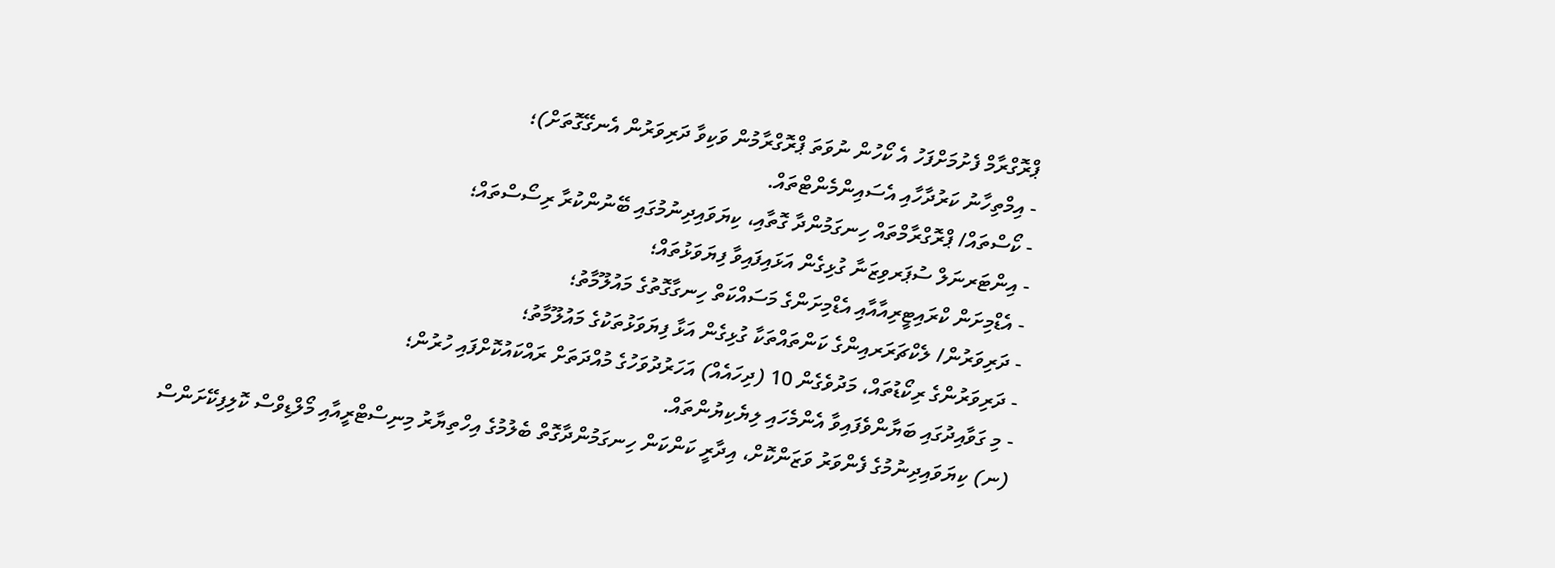ޕްރޮގްރާމް ފެށުމަށްފަހު އެ ކޯހުން ނުވަތަ ޕްރޮގްރާމުން ވަކިވާ ދަރިވަރުން އެނގޭގޮތަށް)؛
- އިމްތިހާނު ކަރުދާހާއި އެސައިންމެންޓްތައް.
- ކޯސްތައް/ ޕްރޮގްރާމްތައް ހިނގަމުންދާ ގޮތާއި، ކިޔަވައިދިނުމުގައި ބޭނުންކުރާ ރިސޯސްތައް؛
- އިންޓަރނަލް ސުޕަރވިޒަނާ ގުޅިގެން އަޅައިފައިވާ ފިޔަވަޅުތައް؛
- އެޑްމިށަން ކްރައިޓީރިއާއާއި އެޑްމިށަންގެ މަސައްކަތް ހިނގާގޮތުގެ މައުލޫމާތު؛
- ދަރިވަރުން/ ލެކްޗަރަރއިންގެ ކަންތައްތަކާ ގުޅިގެން އަޅާ ފިޔަވަޅުތަކުގެ މައުލޫމާތު؛
- ދަރިވަރުންގެ ރިކޯޑުތައް، މަދުވެގެން 10 (ދިހައެއް) އަހަރުދުވަހުގެ މުއްދަތަށް ރައްކައުކޮށްފައި ހުރުން؛
- މި ގަވާއިދުގައި ބަޔާންވެފައިވާ އެންމެހައި ލިޔެކިޔުންތައް.
(ނ) ކިޔަވައިދިނުމުގެ ފެންވަރު ވަޒަންކޮށް، އިދާރީ ކަންކަން ހިނގަމުންދާގޮތް ބެލުމުގެ އިހްތިޔާރު މިނިސްޓްރީއާއި މޯލްޑިވްސް ކޮލިފިކޭށަންސް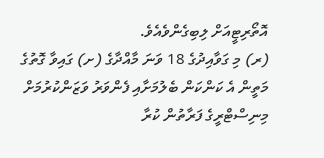އޮތޯރިޓީއަށް ލިބިގެންވެއެވެ.
(ރ) މި ގަވާއިދުގެ 18 ވަނަ މާއްދާގެ (ށ) ގައިވާ ގޮތުގެ މަތީން އެ ކަންކަން ބެލުމަށާއި ފެންވަރު ވަޒަންކުރުމަށް މިނިސްޓްރީގެ ފަރާތުން ކުރާ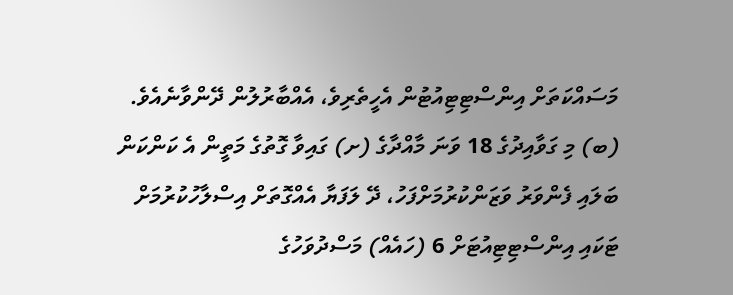މަސައްކަތަށް އިންސްޓިޓިއުޓުން އެހީތެރިވެ، އެއްބާރުލުން ދޭންވާނެއެވެ.
(ބ) މި ގަވާއިދުގެ 18 ވަނަ މާއްދާގެ (ށ) ގައިވާ ގޮތުގެ މަތީން އެ ކަންކަން ބަލައި ފެންވަރު ވަޒަންކުރުމަށްފަހު، ދޭ ލަފަޔާ އެއްގޮތަށް އިސްލާހުކުރުމަށް ޓަކައި އިންސްޓިޓިއުޓަށް 6 (ހައެއް) މަސްދުވަހުގެ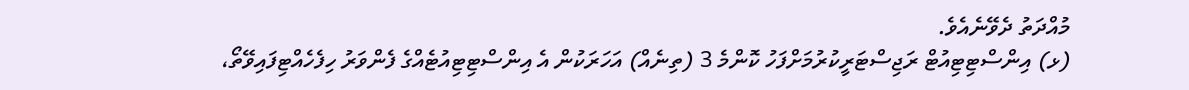މުއްދަތު ދެވޭނެއެވެ.
(ޅ) އިންސްޓިޓިއުޓް ރަޖިސްޓަރީކުރުމަށްފަހު ކޮންމެ 3 (ތިނެއް) އަހަރަކުން އެ އިންސްޓިޓިއުޓެއްގެ ފެންވަރު ހިފެހެއްޓިފައިވޭތޯ،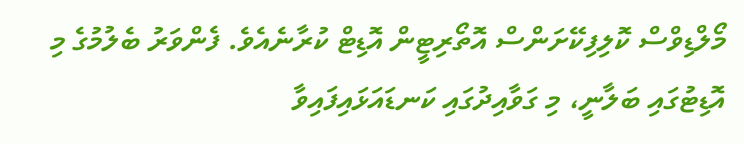މޯލްޑިވްސް ކޮލިފިކޭށަންސް އޮތޯރިޓީން އޮޑިޓް ކުރާނެއެވެ. ފެންވަރު ބެލުމުގެ މި އޮޑިޓުގައި ބަލާނީ، މި ގަވާއިދުގައި ކަނޑައަޅައިފައިވާ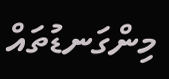މިންގަނޑުތައް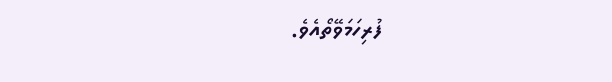ފުރިހަމަވޭތޯއެވެ.